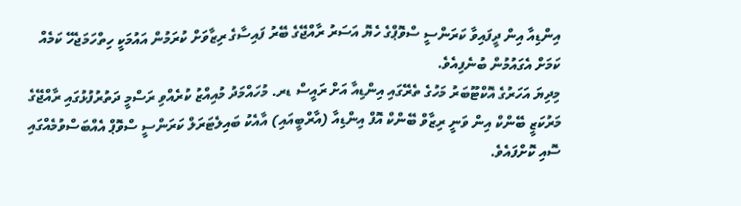އިންޑިއާ އިން ދީފައިވާ ކަރަންސީ ސްވޮޕްގެ ހެޔޮ އަސަރު ރާއްޖޭގެ ބޭރު ފައިސާގެ ރިޒާވަށް ކުރަމުން އައުމަކީ ހިތްހަމަޖެހޭ ކަމެއް ކަމަށް އެގައުމުން ބުނެފިއެވެ.
މިދިޔަ އަހަރުގެ އޮކްޓޫބަރު މަހުގެ ތެރޭގައި އިންޑިއާ އަށް ރައީސް ޑރ. މުހައްމަދު މުއިއްޒު ކުރެއްވި ރަސްމީ ދަތުރުފުޅުގައި ރާއްޖޭގެ މަރުކަޒީ ބޭންކް އިން ވަނީ ރިޒާވް ބޭންކް އޮފް އިންޑިއާ (އާރްބީއައި) އާއެކު ބައިލެޓަރަލް ކަރަންސީ ސްވޮޕް އެއްބަސްވުމެއްގައި ސޮއި ކޮށްފައެވެ.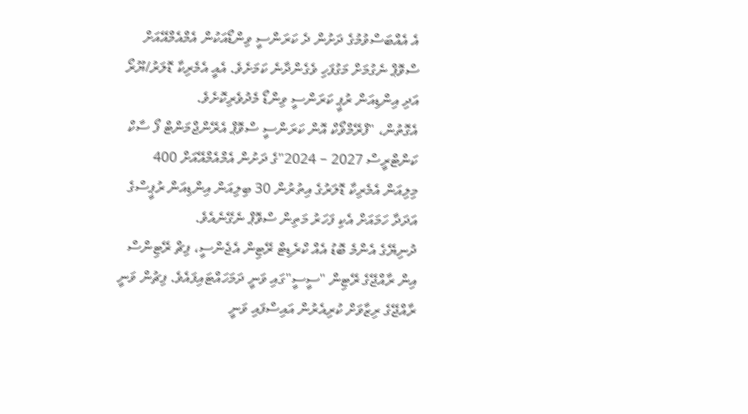އެ އެއްބަސްވުމުގެ ދަށުން ދެ ކަރަންސީ ވިންޑޯއަކުން އެމްއެމްއޭއަށް ސްވޮޕް ނެގުމަށް މަގުފަހި ވެގެންދާނެ ކަމަށެވެ. އެއީ އެމެރިކާ ޑޮލަރު/ޔޫރޯ އަދި އިންޑިއަން ރުޕީ ކަރަންސީ ވިންޑޯ މެދުވެރިކޮށެވެ.
އެގޮތުން، "ފްރޭމްވޯކް އޮން ކަރަންސީ ސްވޮޕް އެރޭންޖްމަންޓް ފޯ ސާކް ކަންޓްރީސް 2027 – 2024"ގެ ދަށުން އެމްއެމްއޭއަށް 400 މިލިއަން އެމެރިކާ ޑޮލަރުގެ އިތުރުން 30 ބިލިއަން އިންޑިއަން ރުޕީސްގެ އަދަދާ ހަމައަށް އެކި ފަހަރު މަތިން ސްވޮޕް ނެގޭނެއެވެ.
ދުނިޔޭގެ އެންމެ ބޮޑު އެއް ކްރެޑިޓް ރޭޓިން އެޖެންސީ، ފިޗް ރޭޓިންސް އިން ރާއްޖޭގެ ރޭޓިން "ސީސީ"ގައި ވަނީ ދަމަހައްޓައިފައެވެ. ފިޗުން ވަނީ ރާއްޖޭގެ ރިޒާވަށް ކުރިއެރުން އައިސްފައި ވަނީ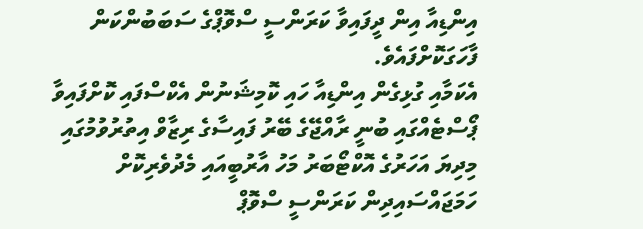އިންޑިއާ އިން ދީފައިވާ ކަރަންސީ ސްވޮޕްގެ ސަބަބުންކަން ފާހަގަކޮށްފައެވެ.
އެކަމާއި ގުޅިގެން އިންޑިއާ ހައި ކޮމިޝަނުން އެކްސްފައި ކޮށްފައިވާ ޕޯސްޓެއްގައި ބުނީ ރާއްޖޭގެ ބޭރު ފައިސާގެ ރިޒާވް އިތުރުވުމުގައި މިދިޔަ އަހަރުގެ އޮކްޓޯބަރު މަހު އާރުބީއައި މެދުވެރިކޮށް ހަމަޖައްސައިދިން ކަރަންސީ ސްވޮޕް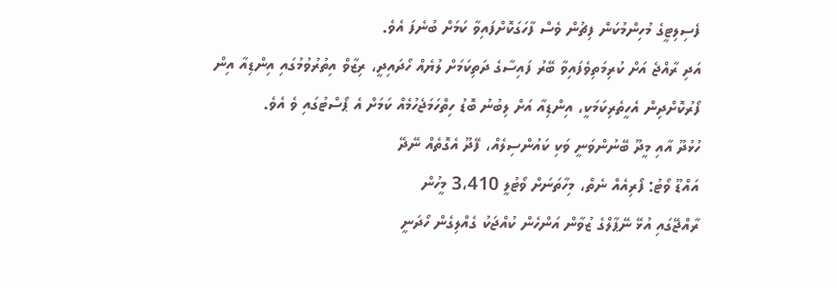ފެސިލިޓީގެ މުހިންމުކަން ފިޗުން ވެސް ފާހަގަކޮށްފައިވާ ކަމަށް ބުނެފަ އެވެ.
އަދި ރާއްޖެ އަށް ކުރިމަތިވެފައިވާ ބޭރު ފައިސާގެ ދަތިކަމަށް ލުޔެއް ހޯދައިދީ، ރިޒާވް އިތުރުވުމުގައި އިންޑިއާ އިން ފޯރުކޮށްދިން އެހީތެރިކަމަކީ، އިންޑިއާ އަށް ލިބުނު ބޮޑު ހިތްހަމަޖެހުމެއް ކަމަށް އެ ޕޯސްޓުގައި ވެ އެވެ.
ހުޅުދޫ އާއި މީދޫ ބޭނުންވަނީ ވަކި ކައުންސިލެއް، ފޭދޫ އެގޮތެއް ނޭދޭ
އައްޑޫ ވޯޓު: ފޯރިއެއް ނެތް، މިހާތަނަށް ވޯޓުލީ 3،410 މީހުން
ރާއްޖޭގައި އުޅޭ ނޭޕާލްގެ ޒުވާން އަންހެން ކުއްޖަކު ގެއްލިގެން ހޯދަނީ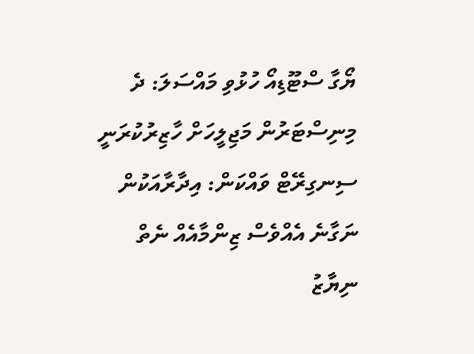ޔޯގާ ސްޓޫޑިއޯ ހުޅުވި މައްސަލަ: ދެ މިނިސްޓަރުން މަޖިލީހަށް ހާޒިރުކުރަނީ
ސިނގިރޭޓް ވައްކަން: އިދާރާއަކުން ނަގާނެ އެއްވެސް ޒިންމާއެއް ނެތް
ނިޔާޒު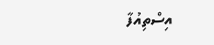އިސްތިއުފާ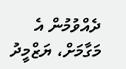ދެއްވުމުން އެ މަގާމަށް، ޔަޒްމީދު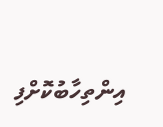އިންތިހާބުކޮށްފި